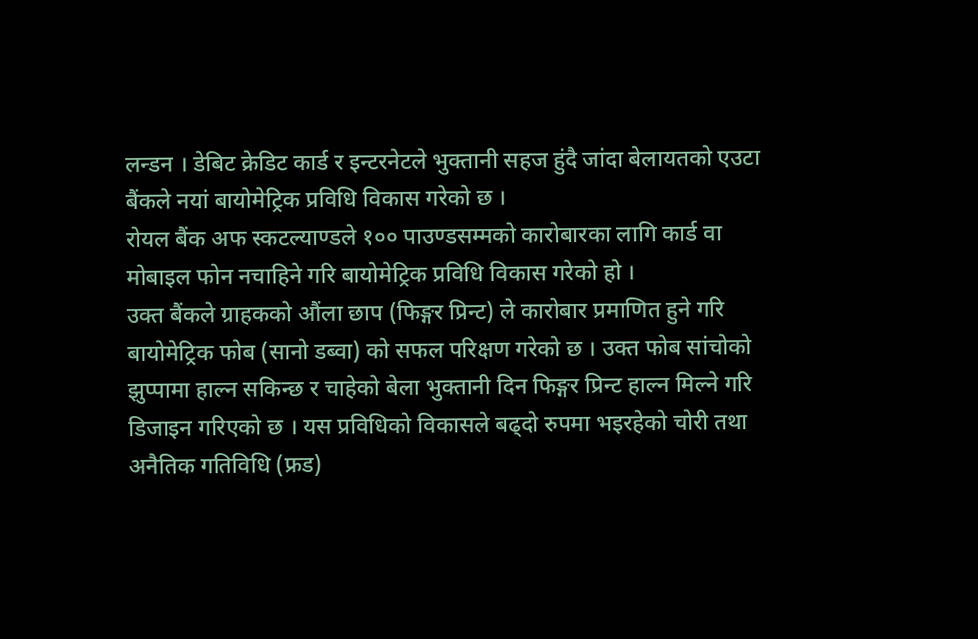लन्डन । डेबिट क्रेडिट कार्ड र इन्टरनेटले भुक्तानी सहज हुंदै जांदा बेलायतको एउटा बैंकले नयां बायोमेट्रिक प्रविधि विकास गरेको छ ।
रोयल बैंक अफ स्कटल्याण्डले १०० पाउण्डसम्मको कारोबारका लागि कार्ड वा मोबाइल फोन नचाहिने गरि बायोमेट्रिक प्रविधि विकास गरेको हो ।
उक्त बैंकले ग्राहकको औंला छाप (फिङ्गर प्रिन्ट) ले कारोबार प्रमाणित हुने गरि बायोमेट्रिक फोब (सानो डब्वा) को सफल परिक्षण गरेको छ । उक्त फोब सांचोको झुप्पामा हाल्न सकिन्छ र चाहेको बेला भुक्तानी दिन फिङ्गर प्रिन्ट हाल्न मिल्ने गरि डिजाइन गरिएको छ । यस प्रविधिको विकासले बढ्दो रुपमा भइरहेको चोरी तथा अनैतिक गतिविधि (फ्रड)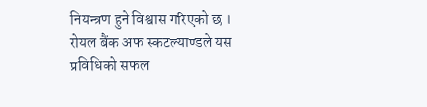नियन्त्रण हुने विश्वास गरिएको छ ।
रोयल बैंक अफ स्कटल्याण्डले यस प्रविधिको सफल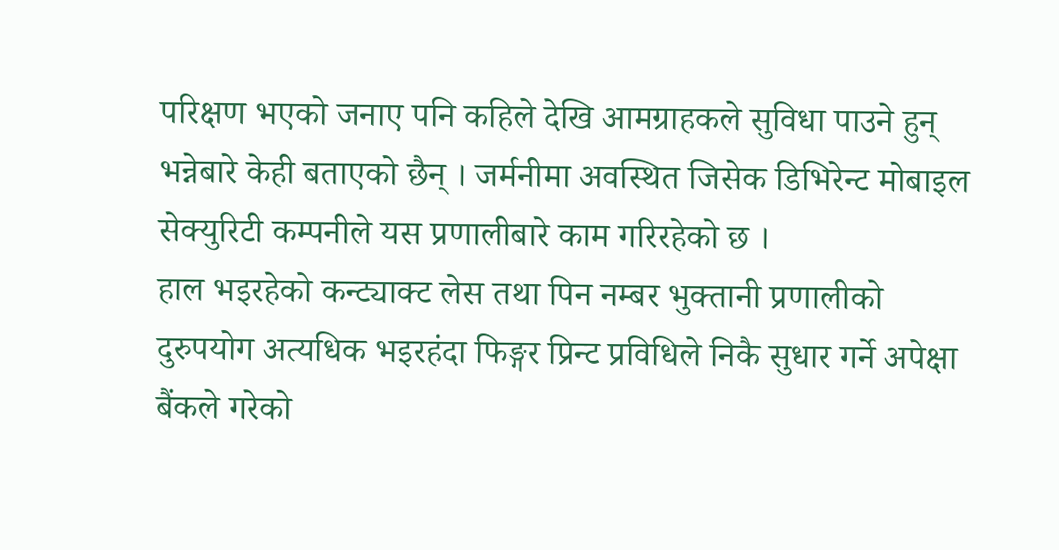परिक्षण भएको जनाए पनि कहिले देखि आमग्राहकले सुविधा पाउने हुन् भन्नेबारे केही बताएको छैन् । जर्मनीमा अवस्थित जिसेक डिभिरेन्ट मोबाइल सेक्युरिटी कम्पनीले यस प्रणालीबारे काम गरिरहेको छ ।
हाल भइरहेको कन्ट्याक्ट लेस तथा पिन नम्बर भुक्तानी प्रणालीको दुरुपयोग अत्यधिक भइरहंदा फिङ्गर प्रिन्ट प्रविधिले निकै सुधार गर्ने अपेक्षा बैंकले गरेको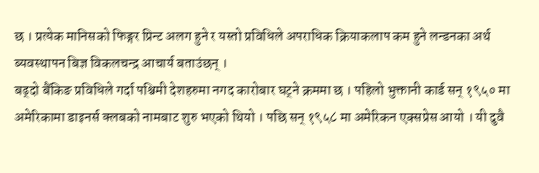छ । प्रत्येक मानिसको फिङ्गर प्रिन्ट अलग हुने र यस्तो प्रविधिले अपराधिक क्रियाकलाप कम हुने लन्डनका अर्थ ब्यवस्थापन बिज्ञ विकलचन्द्र आचार्य बताउंछन् ।
बढ्दो बैंकिङ प्रविधिले गर्दा पश्चिमी देशहरुमा नगद कारोबार घट्ने क्रममा छ । पहिलो भुक्तानी कार्ड सन् १९५० मा अमेरिकामा डाइनर्स क्लबको नामबाट शुरु भएको थियो । पछि सन् १९५८ मा अमेरिकन एक्सप्रेस आयो । यी दुवै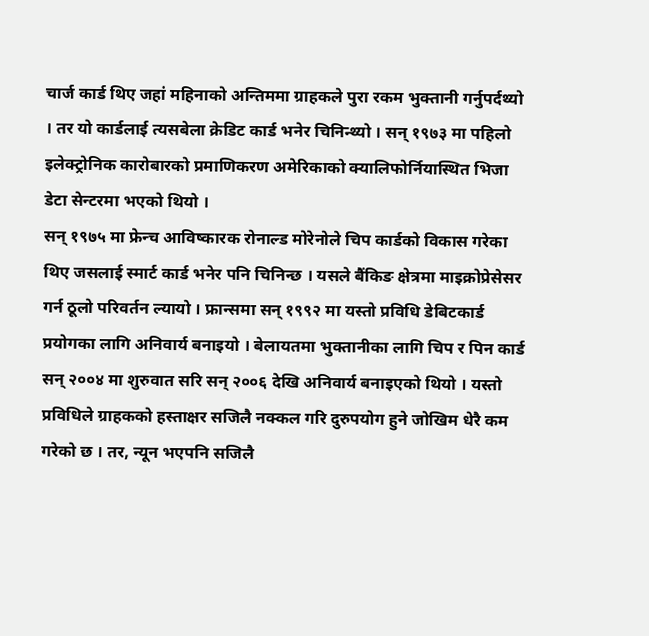चार्ज कार्ड थिए जहां महिनाको अन्तिममा ग्राहकले पुरा रकम भुक्तानी गर्नुपर्दथ्यो । तर यो कार्डलाई त्यसबेला क्रेडिट कार्ड भनेर चिनिन्थ्यो । सन् १९७३ मा पहिलो इलेक्ट्रोनिक कारोबारको प्रमाणिकरण अमेरिकाको क्यालिफोर्नियास्थित भिजा डेटा सेन्टरमा भएको थियो ।
सन् १९७५ मा फ्रेन्च आविष्कारक रोनाल्ड मोरेनोले चिप कार्डको विकास गरेका थिए जसलाई स्मार्ट कार्ड भनेर पनि चिनिन्छ । यसले बैंकिङ क्षेत्रमा माइक्रोप्रेसेसर गर्न ठूलो परिवर्तन ल्यायो । फ्रान्समा सन् १९९२ मा यस्तो प्रविधि डेबिटकार्ड प्रयोगका लागि अनिवार्य बनाइयो । बेलायतमा भुक्तानीका लागि चिप र पिन कार्ड सन् २००४ मा शुरुवात सरि सन् २००६ देखि अनिवार्य बनाइएको थियो । यस्तो प्रविधिले ग्राहकको हस्ताक्षर सजिलै नक्कल गरि दुरुपयोग हुने जोखिम धेरै कम गरेको छ । तर, न्यून भएपनि सजिलै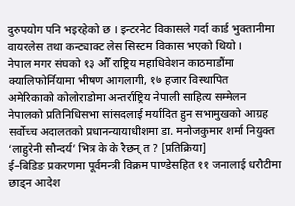दुरुपयोग पनि भइरहेको छ । इन्टरनेट विकासले गर्दा कार्ड भुक्तानीमा वायरलेस तथा कन्ट्याक्ट लेस सिस्टम विकास भएको थियो ।
नेपाल मगर संघको १३ औँ राष्ट्रिय महाधिवेशन काठमाडौंमा
क्यालिफोर्नियामा भीषण आगलागी, १७ हजार विस्थापित
अमेरिकाको कोलोराडोमा अन्तर्राष्ट्रिय नेपाली साहित्य सम्मेलन
नेपालको प्रतिनिधिसभा सांसदलाई मर्यादित हुन सभामुखको आग्रह
सर्वोच्च अदालतको प्रधानन्यायाधीशमा डा. मनोजकुमार शर्मा नियुक्त
‘लाहुरेनी सौन्दर्य’ भित्र के के रैछन् त ? [प्रतिक्रिया]
ई–बिडिङ प्रकरणमा पूर्वमन्त्री विक्रम पाण्डेसहित ११ जनालाई धरौटीमा छाड्न आदेश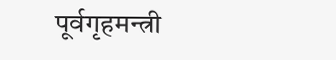पूर्वगृहमन्त्री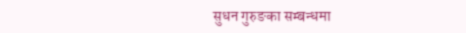सुधन गुरुङका सम्बन्धमा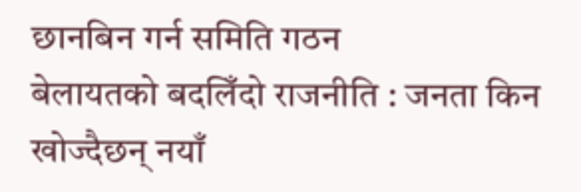छानबिन गर्न समिति गठन
बेलायतको बदलिँदो राजनीति : जनता किन खोज्दैछन् नयाँ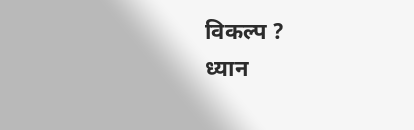विकल्प ?
ध्यान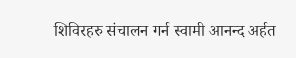शिविरहरु संचालन गर्न स्वामी आनन्द अर्हत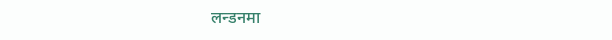लन्डनमा